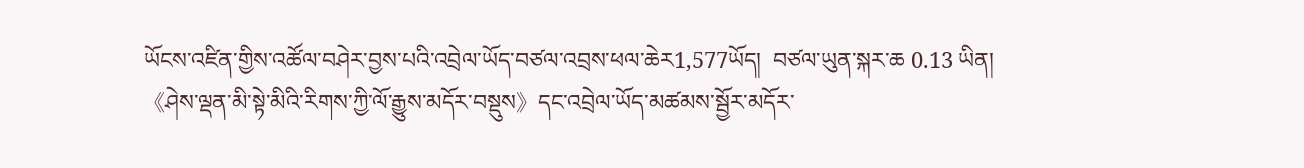ཡོངས་འཛིན་གྱིས་འཚོལ་བཤེར་བྱས་པའི་འབྲེལ་ཡོད་བཙལ་འབྲས་ཕལ་ཆེར1,577ཡོད།  བཙལ་ཡུན་སྐར་ཆ 0.13 ཡིན།
《ཤེས་ལྡན་མི་སྟེ་མིའི་རིགས་ཀྱི་ལོ་རྒྱུས་མདོར་བསྡུས》དང་འབྲེལ་ཡོད་མཚམས་སྦྱོར་མདོར་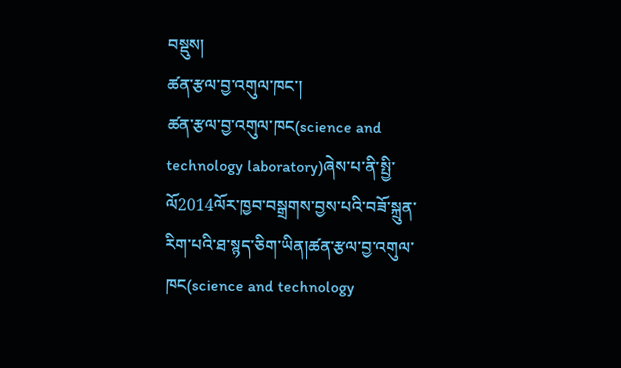བསྡུས།
ཚན་རྩལ་བྱ་འགུལ་ཁང་།
ཚན་རྩལ་བྱ་འགུལ་ཁང(science and technology laboratory)ཞེས་པ་ནི་སྤྱི་ལོ2014ལོར་ཁྱབ་བསྒྲགས་བྱས་པའི་བཟོ་སྐྲུན་རིག་པའི་ཐ་སྙད་ཅིག་ཡིན།ཚན་རྩལ་བྱ་འགུལ་ཁང(science and technology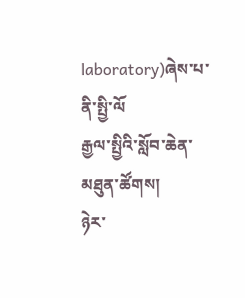laboratory)ཞེས་པ་ནི་སྤྱི་ལོ
རྒྱལ་སྤྱིའི་སློབ་ཆེན་མཐུན་ཚོགས།
ཉེར་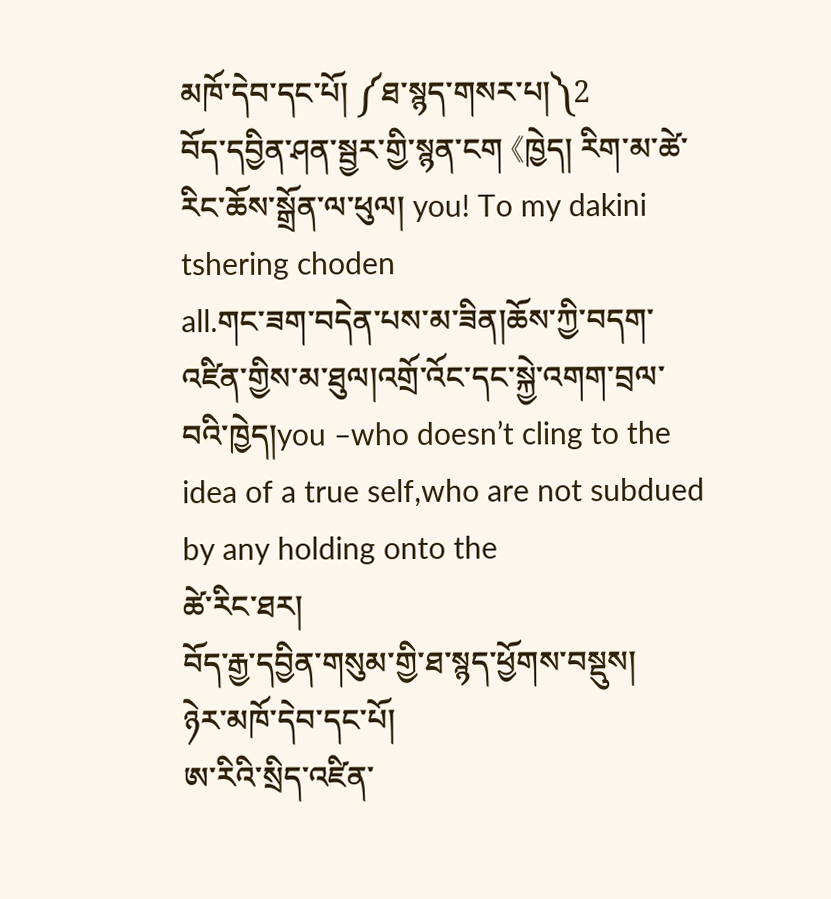མཁོ་དེབ་དང་པོ། ༼ཐ་སྙད་གསར་པ།༽2
བོད་དབྱིན་ཤན་སྦྱར་གྱི་སྙན་ངག 《ཁྱེད། རིག་མ་ཚེ་རིང་ཆོས་སྒྲོན་ལ་ཕུལ། you! To my dakini tshering choden
all.གང་ཟག་བདེན་པས་མ་ཟིན།ཆོས་ཀྱི་བདག་འཛིན་གྱིས་མ་ཐུལ།འགྲོ་འོང་དང་སྐྱེ་འགག་བྲལ་བའི་ཁྱེད།you –who doesn’t cling to the idea of a true self,who are not subdued by any holding onto the
ཚེ་རིང་ཐར།
བོད་རྒྱ་དབྱིན་གསུམ་གྱི་ཐ་སྙད་ཕྱོགས་བསྡུས།
ཉེར་མཁོ་དེབ་དང་པོ།
ཨ་རིའི་སྲིད་འཛིན་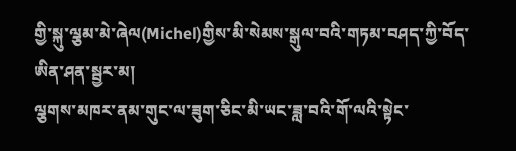གྱི་སྐུ་ལྕམ་མེ་ཞེལ(Michel)གྱིས་མི་སེམས་སྒུལ་བའི་གཏམ་བཤད་ཀྱི་བོད་ཨིན་ཤན་སྦྱར་མ།
ལྕགས་མཁར་ནམ་གུང་ལ་ཟུག་ཅིང་མི་ཡང་ཟླ་བའི་གོ་ལའི་སྟེང་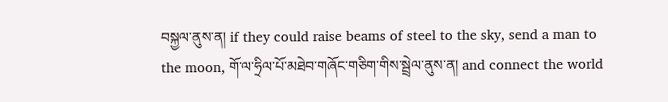བསྐྱལ་ནུས་ན། if they could raise beams of steel to the sky, send a man to the moon, གོ་ལ་ཧྲིལ་པོ་མཐེབ་གཞོང་གཅིག་གིས་སྦྲེལ་ནུས་ན། and connect the world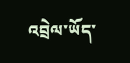འབྲེལ་ཡོད་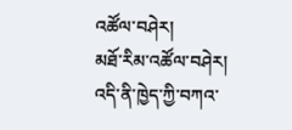འཚོལ་བཤེར།
མཐོ་རིམ་འཚོལ་བཤེར།
འདི་ནི་ཁྱེད་ཀྱི་བཀའ་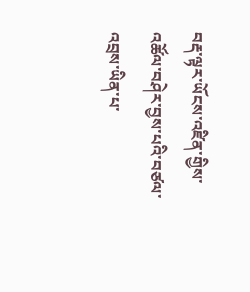བརྡ་ལྟར་ཡོངས་འཛིན་གྱིས་འཚོལ་བཤེར་བྱས་པའི་བཙལ་འབྲས་ཡིན་པ་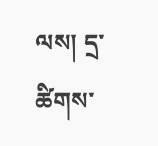ལས། དྲ་ཚིགས་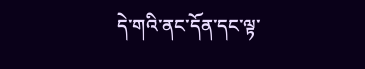དེ་གའི་ནང་དོན་དང་ལྟ་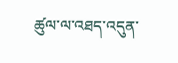ཚུལ་ལ་འཐད་འདུན་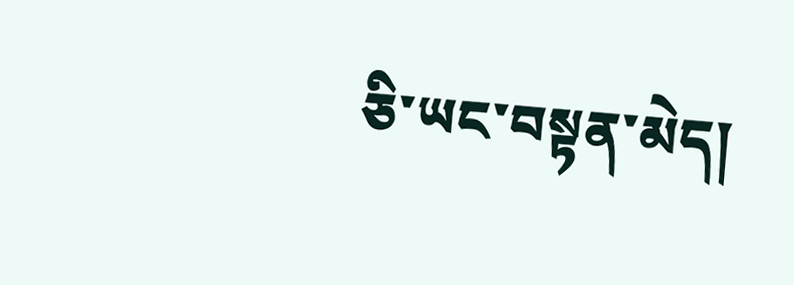ཅི་ཡང་བསྟན་མེད།